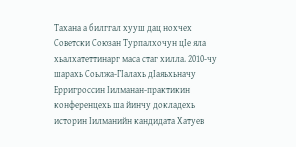Тахана а билггал хууш дац нохчех Советски Союзан Турпалхочун цIе яла хьалхатеттинарг маса стаг хилла. 2010-чу шарахь Соьлжа-ГIалахь дIаяьхьначу Ерригроссин Iилманан-практикин конференцехь ша йинчу докладехь историн Iилманийн кандидата Хатуев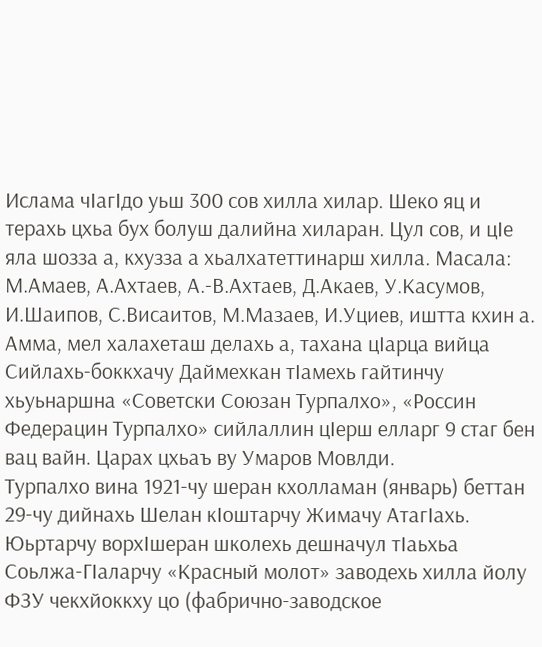Ислама чIагIдо уьш 300 сов хилла хилар. Шеко яц и терахь цхьа бух болуш далийна хиларан. Цул сов, и цIе яла шозза а, кхузза а хьалхатеттинарш хилла. Масала: М.Амаев, А.Ахтаев, А.-В.Ахтаев, Д.Акаев, У.Касумов, И.Шаипов, С.Висаитов, М.Мазаев, И.Уциев, иштта кхин а. Амма, мел халахеташ делахь а, тахана цIарца вийца Сийлахь-боккхачу Даймехкан тIамехь гайтинчу хьуьнаршна «Советски Союзан Турпалхо», «Россин Федерацин Турпалхо» сийлаллин цIерш елларг 9 стаг бен вац вайн. Царах цхьаъ ву Умаров Мовлди.
Турпалхо вина 1921-чу шеран кхолламан (январь) беттан 29-чу дийнахь Шелан кIоштарчу Жимачу АтагIахь. Юьртарчу ворхIшеран школехь дешначул тIаьхьа Соьлжа-ГIаларчу «Красный молот» заводехь хилла йолу ФЗУ чекхйоккху цо (фабрично-заводское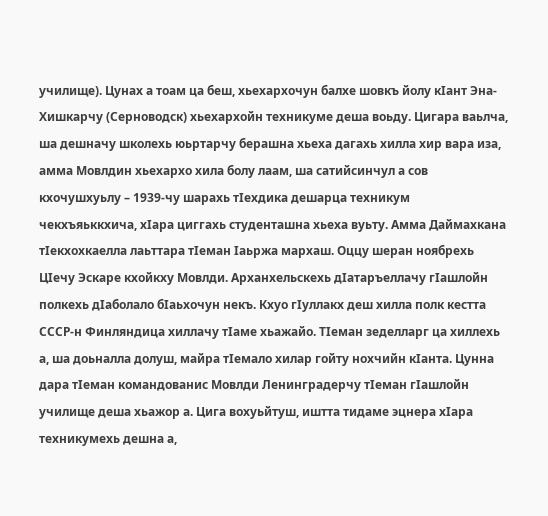училище). Цунах а тоам ца беш, хьехархочун балхе шовкъ йолу кIант Эна-Хишкарчу (Серноводск) хьехархойн техникуме деша воьду. Цигара ваьлча, ша дешначу школехь юьртарчу берашна хьеха дагахь хилла хир вара иза, амма Мовлдин хьехархо хила болу лаам, ша сатийсинчул а сов кхочушхуьлу – 1939-чу шарахь тIехдика дешарца техникум чекхъяьккхича, хIара циггахь студенташна хьеха вуьту. Амма Даймахкана тIекхохкаелла лаьттара тIеман Iаьржа мархаш. Оццу шеран ноябрехь ЦIечу Эскаре кхойкху Мовлди. Арханхельскехь дIатаръеллачу гIашлойн полкехь дIаболало бIаьхочун некъ. Кхуо гIуллакх деш хилла полк кестта СССР-н Финляндица хиллачу тIаме хьажайо. ТIеман зеделларг ца хиллехь а, ша доьналла долуш, майра тIемало хилар гойту нохчийн кIанта. Цунна дара тIеман командованис Мовлди Ленинградерчу тIеман гIашлойн училище деша хьажор а. Цига вохуьйтуш, иштта тидаме эцнера хIара техникумехь дешна а,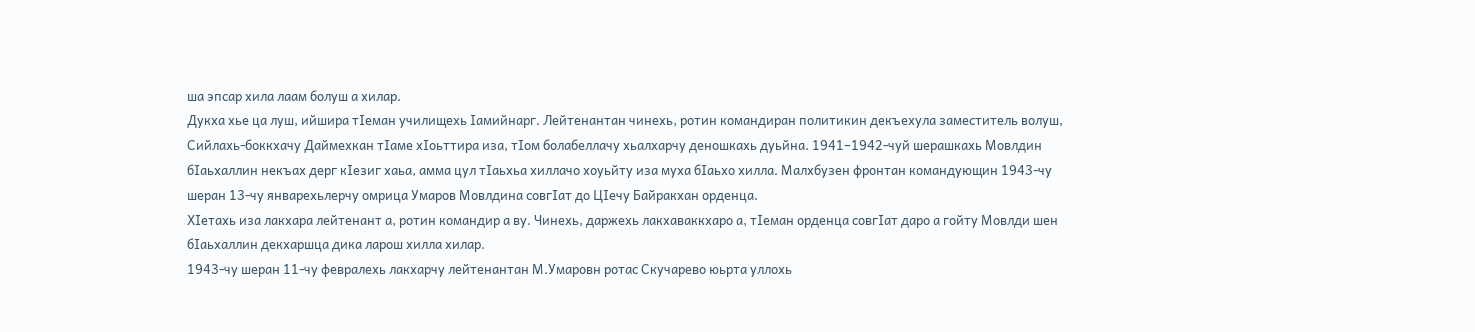ша эпсар хила лаам болуш а хилар.
Дукха хье ца луш, ийшира тIеман училищехь Iамийнарг. Лейтенантан чинехь, ротин командиран политикин декъехула заместитель волуш, Сийлахь-боккхачу Даймехкан тIаме хIоьттира иза, тIом болабеллачу хьалхарчу деношкахь дуьйна. 1941–1942-чуй шерашкахь Мовлдин бIаьхаллин некъах дерг кIезиг хаьа, амма цул тIаьхьа хиллачо хоуьйту иза муха бIаьхо хилла. Малхбузен фронтан командующин 1943-чу шеран 13-чу январехьлерчу омрица Умаров Мовлдина совгIат до ЦIечу Байракхан орденца.
ХIетахь иза лакхара лейтенант а, ротин командир а ву. Чинехь, даржехь лакхаваккхаро а, тIеман орденца совгIат даро а гойту Мовлди шен бIаьхаллин декхаршца дика ларош хилла хилар.
1943-чу шеран 11-чу февралехь лакхарчу лейтенантан М.Умаровн ротас Скучарево юьрта уллохь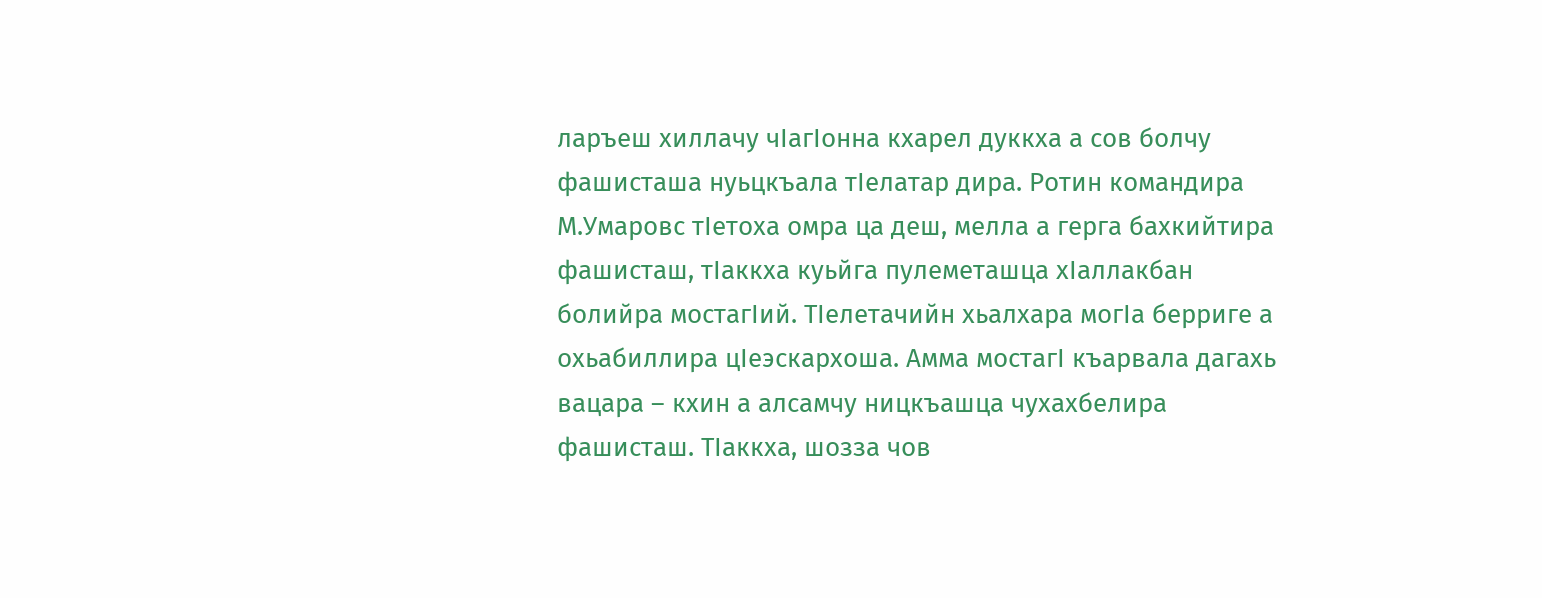ларъеш хиллачу чIагIонна кхарел дуккха а сов болчу фашисташа нуьцкъала тIелатар дира. Ротин командира М.Умаровс тIетоха омра ца деш, мелла а герга бахкийтира фашисташ, тIаккха куьйга пулеметашца хIаллакбан болийра мостагIий. ТIелетачийн хьалхара могIа берриге а охьабиллира цIеэскархоша. Амма мостагI къарвала дагахь вацара – кхин а алсамчу ницкъашца чухахбелира фашисташ. ТIаккха, шозза чов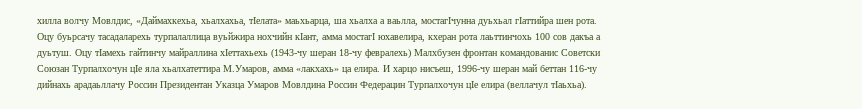хилла волчу Мовлдис, «Даймахкехьа, хьалхахьа, тIелата» маьхьарца, ша хьалха а ваьлла, мостагIчунна дуьхьал гIаттийра шен рота. Оцу буьрсачу тасадаларехь турпалаллица вуьйжира нохчийн кIант, амма мостагI юхавелира, кхеран рота лаьттинчохь 100 сов дакъа а дуьтуш. Оцу тIамехь гайтинчу майраллина хIеттахьехь (1943-чу шеран 18-чу февралехь) Малхбузен фронтан командованис Советски Союзан Турпалхочун цIе яла хьалхатеттира М.Умаров, амма «лакхахь» ца елира. И харцо нисъеш, 1996-чу шеран май беттан 116-чу дийнахь арадаьллачу Россин Президентан Указца Умаров Мовлдина Россин Федерацин Турпалхочун цIе елира (веллачул тIаьхьа).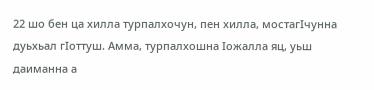22 шо бен ца хилла турпалхочун, пен хилла, мостагIчунна дуьхьал гIоттуш. Амма, турпалхошна Iожалла яц, уьш даиманна а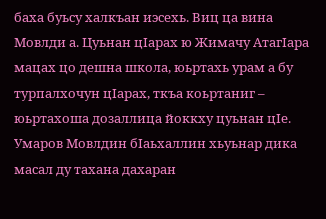баха буьсу халкъан иэсехь. Виц ца вина Мовлди а. Цуьнан цIарах ю Жимачу АтагIара мацах цо дешна школа, юьртахь урам а бу турпалхочун цIарах, ткъа коьртаниг – юьртахоша дозаллица йоккху цуьнан цIе. Умаров Мовлдин бIаьхаллин хьуьнар дика масал ду тахана дахаран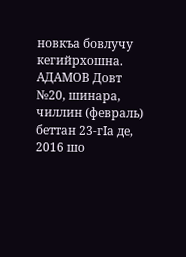новкъа бовлучу кегийрхошна.
АДАМОВ Довт
№20, шинара, чиллин (февраль) беттан 23-гIа де, 2016 шо